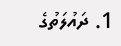1. ދައުލަތުގެ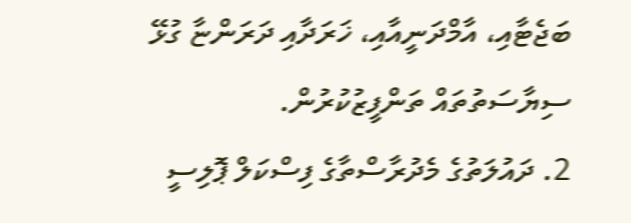ބަޖެޓާއި، އާމްދަނީއާއި، ޚަރަދާއި ދަރަންޏާ ގުޅޭ ސިޔާސަތުތައް ތަންފީޒުކުރުން.
2. ދައުލަތުގެ މެދުރާސްތާގެ ފިސްކަލް ޕޮލިސީ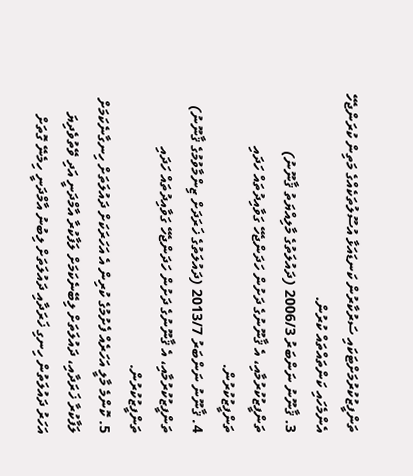ތަންފީޒުކުރުމަށްޓަކައި ސަރުކާރުން ކަނޑައަޅާ އުސޫލުތަކެއްގެ މަތިން ކުރަންޖެހޭ އެންމެހައި ކަންތައްތައް ކުރުން.
3. ޤާނޫނު ނަންބަރު 2006/3 (ދައުލަތުގެ މާލިއްޔަތު ޤާނޫނު) ތަންފީޒުކުރުމާއި، އެ ޤާނޫނުގެ ދަށުން ހަދަންޖެހޭ ގަވާއިދުތައް ހަދައި ތަންފީޒުކުރުން.
4. ޤާނޫނު ނަންބަރު 2013/7 (ދައުލަތުގެ ޚަރަދަށް ޒިންމާވުމުގެ ޤާނޫނު) ތަންފީޒުކުރުމާއި، އެ ޤާނޫނުގެ ދަށުން ހަދަންޖެހޭ ގަވާއިދުތައް ހަދައި ތަންފީޒުކުރުން.
5. ކޮންމެ މާލީ އަހަރެއް ފެށުމުގެ ކުރިން އެ އަހަރަކަށް ދައުލަތަށް ހިނގާނެކަމަށް ލަފާކުރާ ޚަރަދާއި، ދައުލަތަށް ލިބޭނެކަމަށް ލަފާކުރާ އާމްދަނީ އަދި ވޭތުވެދިޔަ އަހަރު ދައުލަތުން ހިނގި ޚަރަދާއި ދައުލަތަށް ލިބުނު އާމްދަނީ ހިމެނޭ ގޮތަށް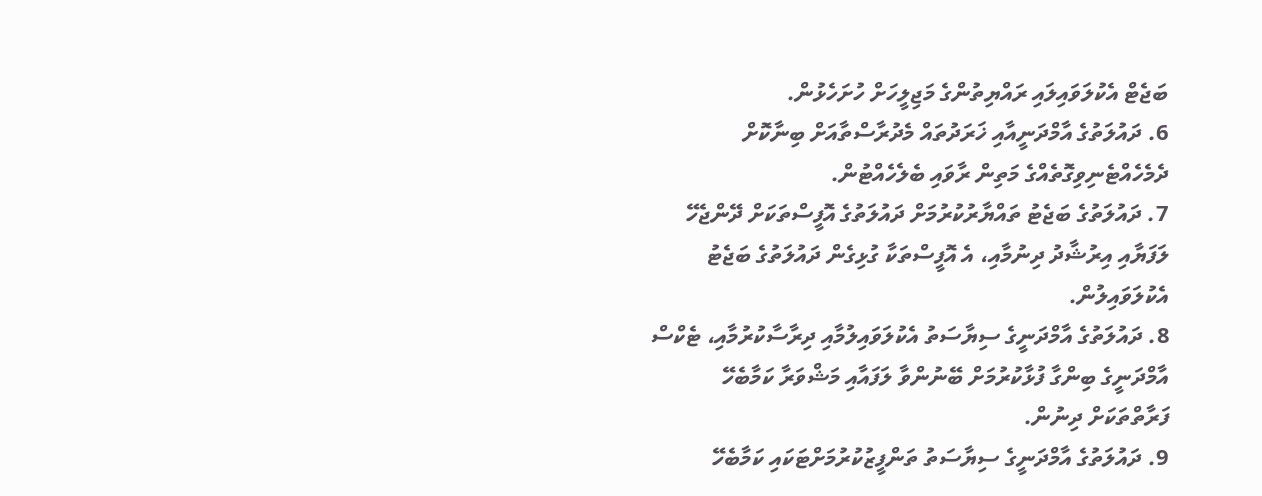ބަޖެޓް އެކުލަވައިލައި ރައްޔިތުންގެ މަޖިލީހަށް ހުށަހެޅުން.
6. ދައުލަތުގެ އާމްދަނީއާއި ޚަރަދުތައް މެދުރާސްތާއަށް ބިނާކޮށް ދެމެހެއްޓެނިވިގޮތެއްގެ މަތިން ރާވައި ބެލެހެއްޓުން.
7. ދައުލަތުގެ ބަޖެޓު ތައްޔާރުކުރުމަށް ދައުލަތުގެ އޮފީސްތަކަށް ދޭންޖެހޭ ލަފަޔާއި އިރުޝާދު ދިނުމާއި، އެ އޮފީސްތަކާ ގުޅިގެން ދައުލަތުގެ ބަޖެޓު އެކުލަވައިލުން.
8. ދައުލަތުގެ އާމްދަނީގެ ސިޔާސަތު އެކުލަވައިލުމާއި ދިރާސާކުރުމާއި، ޓެކްސް އާމްދަނީގެ ބިންގާ ފުޅާކުރުމަށް ބޭނުންވާ ލަފައާއި މަޝްވަރާ ކަމާބެހޭ ފަރާތްތަކަށް ދިނުން.
9. ދައުލަތުގެ އާމްދަނީގެ ސިޔާސަތު ތަންފީޒުކުރުމަށްޓަކައި ކަމާބެހޭ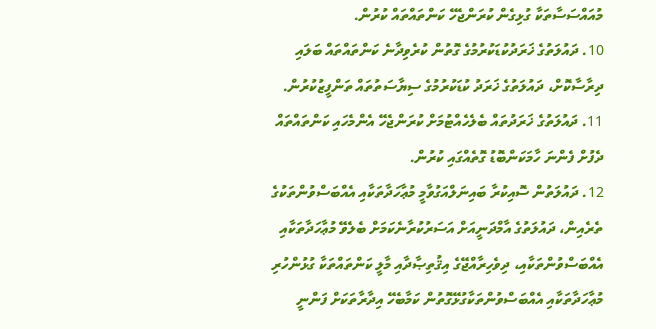މުއައްސަސާތަކާ ގުޅިގެން ކުރަންޖެހޭ ކަންތައްތައް ކުރުން.
10. ދައުލަތުގެ ޚަރަދުކުޑަކުރުމުގެ ގޮތުން ކުރެވިދާނެ ކަންތައްތައް ބަލައި ދިރާސާކޮށް، ދައުލަތުގެ ޚަރަދު ކުޑަކުރުމުގެ ސިޔާސަތުތައް ތަންފީޒުކުރުން.
11. ދައުލަތުގެ ޚަރަދުތައް ބެލެހެއްޓުމަށް ކުރަންޖެހޭ އެންމެހައި ކަންތައްތައް ދެފުށް ފެންނަ ހާމަކަންބޮޑު ގޮތެއްގައި ކުރުން.
12. ދައުލަތުން ސޮއިކުރާ ބައިނަލްއަގުވާމީ މުޢާހަދާތަކާއި އެއްބަސްވުންތަކުގެ ތެރެއިން، ދައުލަތުގެ އާމްދަނީއަށް އަސަރުކުރާނެކަމަށް ބެލެވޭ މުޢާހަދާތަކާއި އެއްބަސްވުންތަކާއި، ދިވެހިރާއްޖޭގެ އިޤުތިޞާދާއި މާލީ ކަންތައްތަކާ ގުޅުންހުރި މުޢާހަދާތަކާއި އެއްބަސްވުންތަކާގުޅޭގޮތުން ކަމާބެހޭ އިދާރާތަކަށް ފަންނީ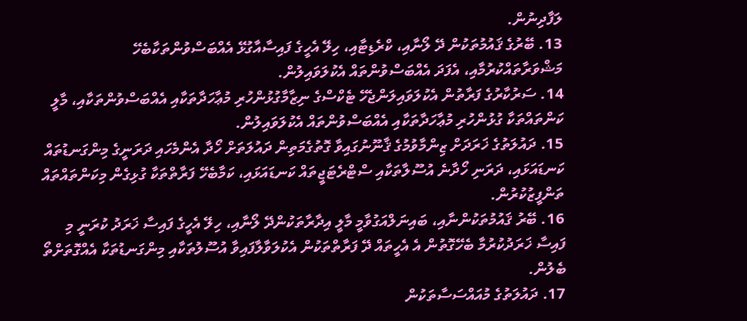ލަފާދިނުން.
13. ބޭރުގެ ޤައުމުތަކުން ދޭ ލޯނާއި، ކްރެޑިޓާއި، ހިލޭ އެހީގެ ފައިސާއާގުޅޭ އެއްބަސްވުންތަކާބެހޭ މަޝްވަރާތައްކުރުމާއި، އެފަދަ އެއްބަސްވުންތައް އެކުލަވައިލުން.
14. ސަރުކާރުގެ ފަރާތުން އެކުލަވައިލަންޖެހޭ ޓެކްސްގެ ނިޒާމާގުޅުންހުރި މުޢާހަދާތަކާއި އެއްބަސްވުންތަކާއި، މާލީ ކަންތައްތަކާ ގުޅުންހުރި މުޢާހަދާތަކާއި އެއްބަސްވުންތައް އެކުލަވައިލުން.
15. ދައުލަތުގެ ޚަރަދަށް ޒިންމާވުމުގެ ޤާނޫނުގައިވާ ގޮތުގެމަތިން ދައުލަތަށް ހޯދާ އެންމެހައި ދަރަނީގެ މިންގަނޑުތައް ކަނޑައަޅައި، ދަރަނި ހޯދާނެ އުސޫލާތަކާއި ސްޓްރެޓަޖީތައް ކަނޑައަޅައި، ކަމާބެހޭ ފަރާތްތަކާ ގުޅިގެން މިކަންތައްތައް ތަންފީޒުކުރުން.
16. ބޭރު ޤައުމުތަކުންނާއި، ބައިނަލްއަގުވާމީ މާލީ އިދާރާތަކުންދޭ ލޯނާއި، ހިލޭ އެހީގެ ފައިސާ ޚަރަދު ކުރަނީ މި ފައިސާ ޚަރަދުކުރުމާ ބެހޭގޮތުން އެ އެހީތައް ދޭ ފަރާތްތަކުން އެކުލަވާލާފައިވާ އުސޫލުތަކާއި މިންގަނޑުތަކާ އެއްގޮތަށްތޯ ބެލުން.
17. ދައުލަތުގެ މުއައްސަސާތަކުން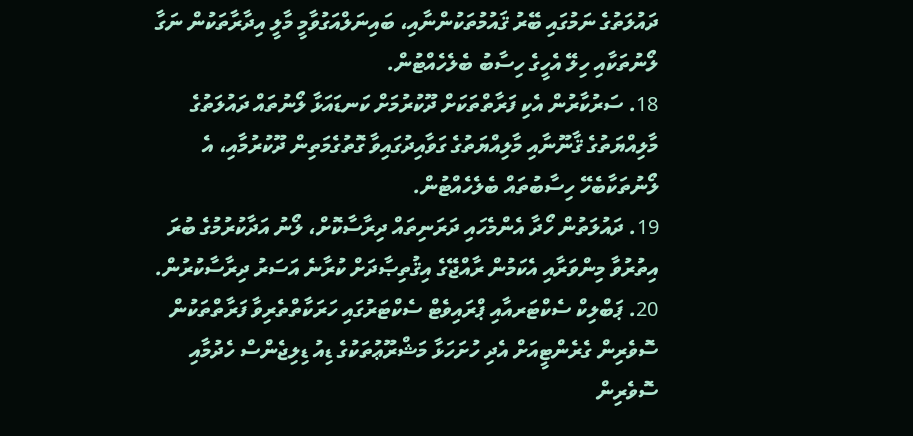ދައުލަތުގެ ނަމުގައި ބޭރު ޤައުމުތަކުންނާއި، ބައިނަލްއަގުވާމީ މާލީ އިދާރާތަކުން ނަގާ ލޯނުތަކާއި ހިލޭ އެހީގެ ހިސާބު ބެލެހެއްޓުން.
18. ސަރުކާރުން އެކި ފަރާތްތަކަށް ދޫކުރުމަށް ކަނޑައަޅާ ލޯނުތައް ދައުލަތުގެ މާލިއްޔަތުގެ ޤާނޫނާއި މާލިއްޔަތުގެ ގަވާއިދުގައިވާ ގޮތުގެމަތިން ދޫކުރުމާއި، އެ ލޯނުތަކާބެހޭ ހިސާބުތައް ބެލެހެއްޓުން.
19. ދައުލަތުން ހޯދާ އެންމެހައި ދަރަނިތައް ދިރާސާކޮށް، ލޯނު އަދާކުރުމުގެ ބުރަ އިތުރުވާ މިންވަރާއި އެކަމުން ރާއްޖޭގެ އިޤުތިޞާދަށް ކުރާނެ އަސަރު ދިރާސާކުރުން.
20. ޕަބްލިކް ސެކްޓަރއާއި ޕްރައިވެޓް ސެކްޓަރުގައި ހަރަކާތްތެރިވާ ފަރާތްތަކުން ސޮވެރިން ގެރެންޓީއަށް އެދި ހުށަހަޅާ މަޝްރޫޢުތަކުގެ ޑިއު ޑިލިޖެންސް ހެދުމާއި ސޮވެރިން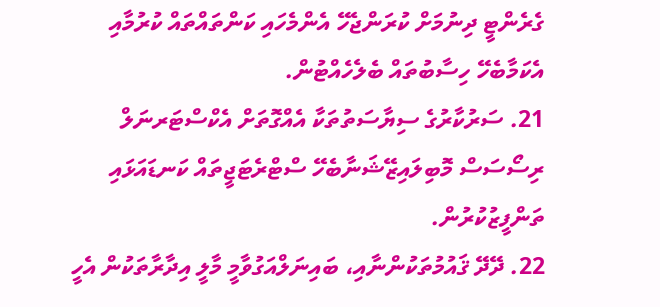ގެރެންޓީ ދިނުމަށް ކުރަންޖެހޭ އެންމެހައި ކަންތައްތައް ކުރުމާއި އެކަމާބެހޭ ހިސާބުތައް ބެލެހެއްޓުން.
21. ސަރުކާރުގެ ސިޔާސަތުތަކާ އެއްގޮތަށް އެކްސްޓަރނަލް ރިސޯސަސް މޮބިލައިޒޭޝަނާބެހޭ ސްޓްރެޓަޖީތައް ކަނޑައަޅައި ތަންފީޒުކުރުން.
22. ދޭދޭ ޤައުމުތަކުންނާއި، ބައިނަލްއަގުވާމީ މާލީ އިދާރާތަކުން އެހީ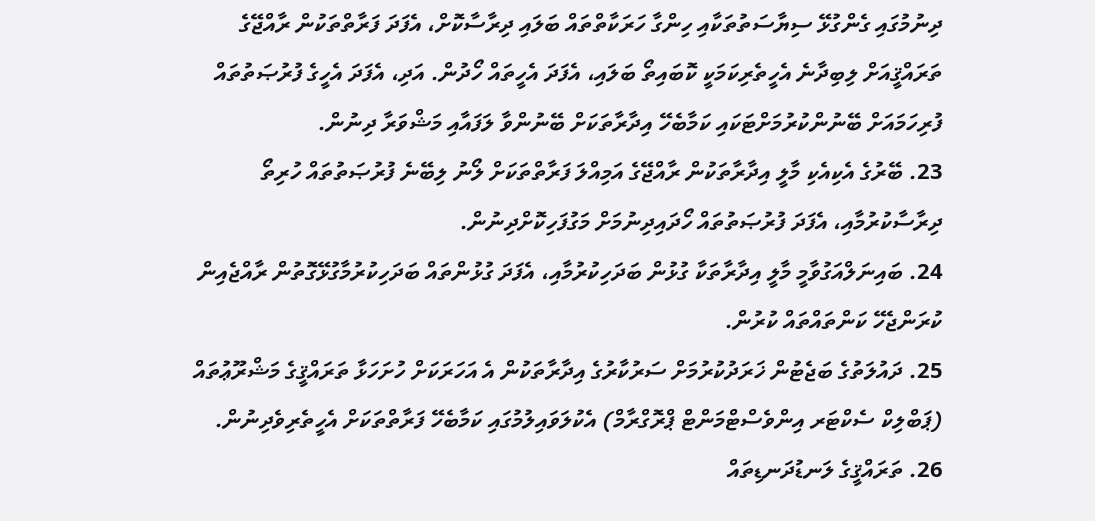ދިނުމުގައި ގެންގުޅޭ ސިޔާސަތުތަކާއި ހިންގާ ހަރަކާތްތައް ބަލައި ދިރާސާކޮށް، އެފަދަ ފަރާތްތަކުން ރާއްޖޭގެ ތަރައްޤީއަށް ލިބިދާނެ އެހީތެރިކަމަކީ ކޮބައިތޯ ބަލައި، އެފަދަ އެހީތައް ހޯދުން. އަދި، އެފަދަ އެހީގެ ފުރުޞަތުތައް ފުރިހަމައަށް ބޭނުންކުރުމަށްޓަކައި ކަމާބެހޭ އިދާރާތަކަށް ބޭނުންވާ ލަފައާއި މަޝްވަރާ ދިނުން.
23. ބޭރުގެ އެކިއެކި މާލީ އިދާރާތަކުން ރާއްޖޭގެ އަމިއްލަ ފަރާތްތަކަށް ލޯނު ލިބޭނެ ފުރުޞަތުތައް ހުރިތޯ ދިރާސާކުރުމާއި، އެފަދަ ފުރުޞަތުތައް ހޯދައިދިނުމަށް މަގުފަހިކޮށްދިނުން.
24. ބައިނަލްއަގުވާމީ މާލީ އިދާރާތަކާ ގުޅުން ބަދަހިކުރުމާއި، އެފަދަ ގުޅުންތައް ބަދަހިކުރުމާގުޅޭގޮތުން ރާއްޖެއިން ކުރަންޖެހޭ ކަންތައްތައް ކުރުން.
25. ދައުލަތުގެ ބަޖެޓުން ޚަރަދުކުރުމަށް ސަރުކާރުގެ އިދާރާތަކުން އެ އަހަރަކަށް ހުށަހަޅާ ތަރައްޤީގެ މަޝްރޫޢުތައް (ޕަބްލިކް ސެކްޓަރ އިންވެސްޓްމަންޓް ޕްރޮގްރާމް) އެކުލަވައިލުމުގައި ކަމާބެހޭ ފަރާތްތަކަށް އެހީތެރިވެދިނުން.
26. ތަރައްޤީގެ ލަނޑުދަނޑިތައް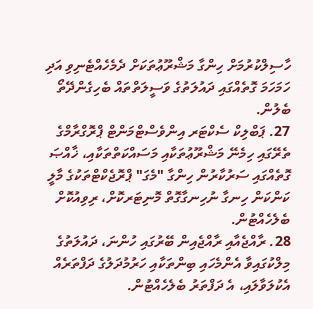ހާސިލްކުރުމަށް ހިންގާ މަޝްރޫޢުތަކަށް ދެމެހެއްޓެނިވި އަދި ހަމަހަމަ ގޮތެއްގައި ދައުލަތުގެ ވަސީލަތްތައް ބެހިގެންދޭތޯ ބެލުން.
27. ޕަބްލިކް ސެކްޓަރ އިންވެސްޓްމަންޓް ޕްރޮގްރާމްގެ ތެރޭގައި ހިމެނޭ މަޝްރޫޢުތަކާއި މަސައްކަތްތަކާއި، ޚާއްޞަ ގޮތެއްގައި ސަރުކާރުން ހިންގާ "މެގަ" ޕްރޮޖެކްޓްތަކުގެ މާލީ ކަންކަން ހިނގާ ނުހިނގާގޮތް މޮނިޓަރކޮށް، ރިވިއުކޮށް ބެލެހެއްޓުން.
28. ރާއްޖެއާއި ރާއްޖެއިން ބޭރުގައި ހުންނަ، ދައުލަތުގެ މިލްކުގައިވާ އެންމެހައި ބިންތަކާއި ހަރުމުދަލުގެ ދަފްތަރެއް އެކުލަވާލައި، އެ ދަފްތަރު ބެލެހެއްޓުން.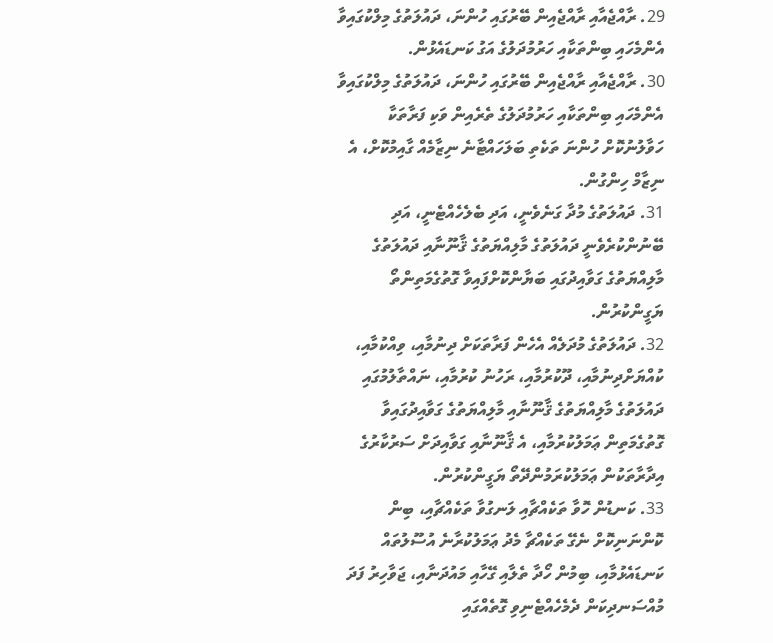29. ރާއްޖެއާއި ރާއްޖެއިން ބޭރުގައި ހުންނަ، ދައުލަތުގެ މިލްކުގައިވާ އެންމެހައި ބިންތަކާއި ހަރުމުދަލުގެ އަގު ކަނޑައެޅުން.
30. ރާއްޖެއާއި ރާއްޖެއިން ބޭރުގައި ހުންނަ، ދައުލަތުގެ މިލްކުގައިވާ އެންމެހައި ބިންތަކާއި ހަރުމުދަލުގެ ތެރެއިން ވަކި ފަރާތަކާ ހަވާލުނުކޮށް ހުންނަ ތަކެތި ބަލަހައްޓާނެ ނިޒާމެއް ގާއިމުކޮށް، އެ ނިޒާމް ހިންގުން.
31. ދައުލަތުގެ މުދާ ގަނެވެނީ، އަދި ބެލެހެއްޓެނީ، އަދި ބޭނުންކުރެވެނީ ދައުލަތުގެ މާލިއްޔަތުގެ ޤާނޫނާއި ދައުލަތުގެ މާލިއްޔަތުގެ ގަވާއިދުގައި ބަޔާންކޮށްފައިވާ ގޮތުގެމަތިންތޯ ޔަގީންކުރުން.
32. ދައުލަތުގެ މުދަލެއް އެހެން ފަރާތަކަށް ދިނުމާއި، ވިއްކުމާއި، ކުއްޔަށްދިނުމާއި، ދޫކުރުމާއި، ރަހުނު ކުރުމާއި، ނައްތާލުމުގައި ދައުލަތުގެ މާލިއްޔަތުގެ ޤާނޫނާއި މާލިއްޔަތުގެ ގަވާއިދުގައިވާ ގޮތުގެމަތިން ޢަމަލުކުރުމާއި، އެ ޤާނޫނާއި ގަވާއިދަށް ސަރުކާރުގެ އިދާރާތަކުން ޢަމަލުކުރަމުންދޭތޯ ޔަގީންކުރުން.
33. ކަނޑުން ހޮވާ ތަކެއްޗާއި ލަނގުވާ ތަކެއްޗާއި، ބިން ކޮންނަނިކޮށް ނެގޭ ތަކެއްޗާ މެދު ޢަމަލުކުރާނެ އުސޫލުތައް ކަނޑައެޅުމާއި، ބިމުން ހޯދާ ތެލާއި ގޭހާއި މައުދަނާއި، ޖަވާހިރު ފަދަ މުއްސަނދިކަން ދެމެހެއްޓެނިވި ގޮތެއްގައި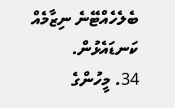ބެލެހެއްޓޭނެ ނިޒާމެއް ކަނޑައެޅުން.
34. މީހުންގެ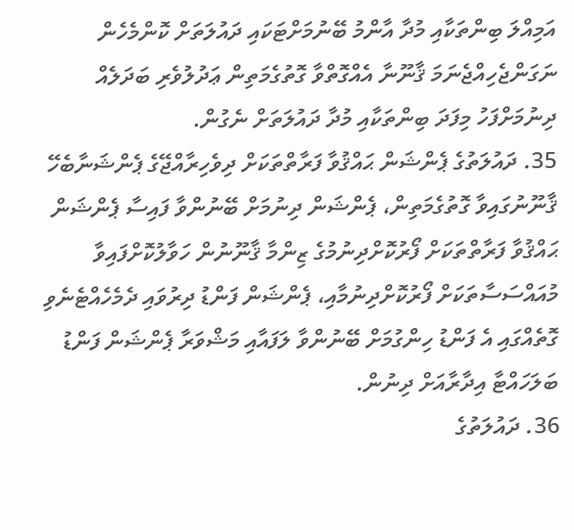އަމިއްލަ ބިންތަކާއި މުދާ އާންމު ބޭނުމަށްޓަކައި ދައުލަތަށް ކޮންމެހެން ނަގަންޖެހިއްޖެނަމަ ޤާނޫނާ އެއްގޮތްވާ ގޮތުގެމަތިން ޢަދުލުވެރި ބަދަލެއް ދިނުމަށްފަހު މިފަދަ ބިންތަކާއި މުދާ ދައުލަތަށް ނެގުން.
35. ދައުލަތުގެ ޕެންޝަން ޙައްޤުވާ ފަރާތްތަކަށް ދިވެހިރާއްޖޭގެ ޕެންޝަނާބެހޭ ޤާނޫނުގައިވާ ގޮތުގެމަތިން، ޕެންޝަން ދިނުމަށް ބޭނުންވާ ފައިސާ ޕެންޝަން ޙައްޤުވާ ފަރާތްތަކަށް ފޯރުކޮށްދިނުމުގެ ޒިންމާ ޤާނޫނުން ހަވާލުކޮށްފައިވާ މުއައްސަސާތަކަށް ފޯރުކޮށްދިނުމާއި، ޕެންޝަން ފަންޑު ދިރުވައި ދެމެހެއްޓެނެވި ގޮތެއްގައި އެ ފަންޑު ހިންގުމަށް ބޭނުންވާ ލަފައާއި މަޝްވަރާ ޕެންޝަން ފަންޑު ބަލަހައްޓާ އިދާރާއަށް ދިނުން.
36. ދައުލަތުގެ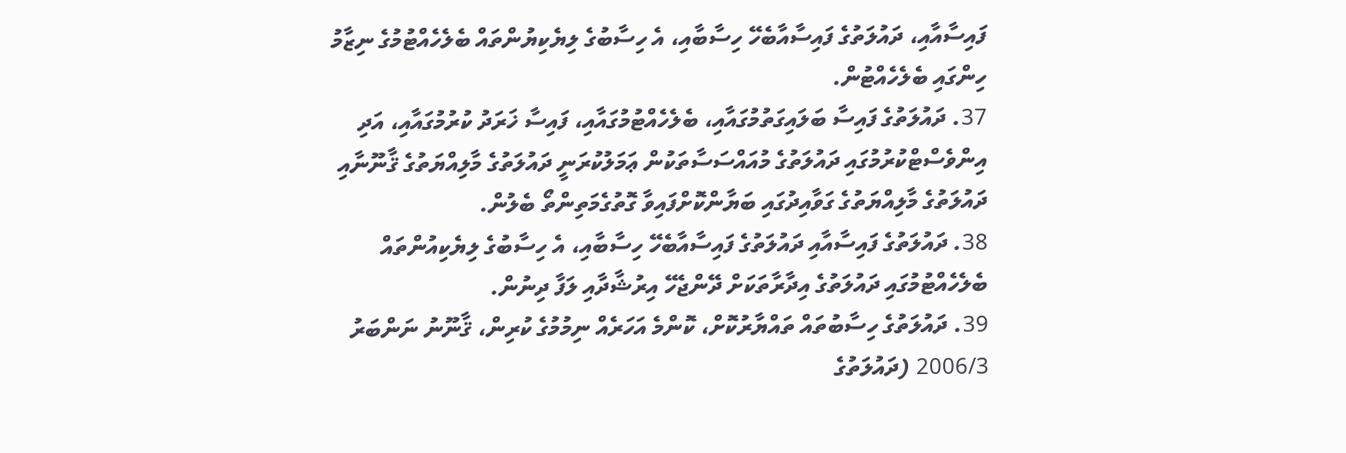ފައިސާއާއި، ދައުލަތުގެ ފައިސާއާބެހޭ ހިސާބާއި، އެ ހިސާބުގެ ލިޔެކިޔުންތައް ބެލެހެއްޓުމުގެ ނިޒާމު ހިންގައި ބެލެހެއްޓުން.
37. ދައުލަތުގެ ފައިސާ ބަލައިގަތުމުގައާއި، ބެލެހެއްޓުމުގައާއި، ފައިސާ ޚަރަދު ކުރުމުގައާއި، އަދި އިންވެސްޓްކުރުމުގައި ދައުލަތުގެ މުއައްސަސާތަކުން ޢަމަލުކުރަނީ ދައުލަތުގެ މާލިއްޔަތުގެ ޤާނޫނާއި ދައުލަތުގެ މާލިއްޔަތުގެ ގަވާއިދުގައި ބަޔާންކޮށްފައިވާ ގޮތުގެމަތިންތޯ ބެލުން.
38. ދައުލަތުގެ ފައިސާއާއި ދައުލަތުގެ ފައިސާއާބެހޭ ހިސާބާއި، އެ ހިސާބުގެ ލިޔެކިއުންތައް ބެލެހެއްޓުމުގައި ދައުލަތުގެ އިދާރާތަކަށް ދޭންޖެހޭ އިރުޝާދާއި ލަފާ ދިނުން.
39. ދައުލަތުގެ ހިސާބުތައް ތައްޔާރުކޮށް، ކޮންމެ އަހަރެއް ނިމުމުގެ ކުރިން، ޤާނޫނު ނަންބަރު 2006/3 (ދައުލަތުގެ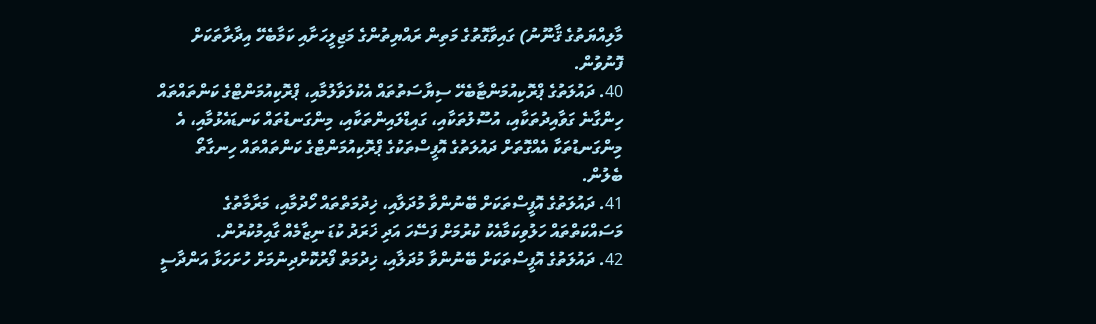މާލިއްޔަތުގެ ޤާނޫނު) ގައިވާގޮތުގެ މަތިން ރައްޔިތުންގެ މަޖިލީހަށާއި ކަމާބެހޭ އިދާރާތަކަށް ފޮނުވުން.
40. ދައުލަތުގެ ޕްރޮކިއުމަންޓާބެހޭ ސިޔާސަތުތައް އެކުލަވާލުމާއި، ޕްރޮކިއުމަންޓްގެ ކަންތައްތައް ހިންގާނެ ގަވާއިދުތަކާއި، އުސޫލުތަކާއި، ގައިޑްލައިންތަކާއި، މިންގަނޑުތައް ކަނޑައެޅުމާއި، އެ މިންގަނޑުތަކާ އެއްގޮތަށް ދައުލަތުގެ އޮފީސްތަކުގެ ޕްރޮކިއުމަންޓްގެ ކަންތައްތައް ހިނގާތޯ ބެލުން.
41. ދައުލަތުގެ އޮފީސްތަކަށް ބޭނުންވާ މުދަލާއި، ޚިދުމަތްތައް ހޯދުމާއި، މަރާމާތުގެ މަސައްކަތްތައް ހަލުވިކަމާއެކު ކުރުމަށް ފަސޭހަ އަދި ޚަރަދު ކުޑަ ނިޒާމެއް ގާއިމުކުރުން.
42. ދައުލަތުގެ އޮފީސްތަކަށް ބޭނުންވާ މުދަލާއި، ޚިދުމަތް ފޯރުކޮށްދިނުމަށް ހުށަހަޅާ އަންދާސީ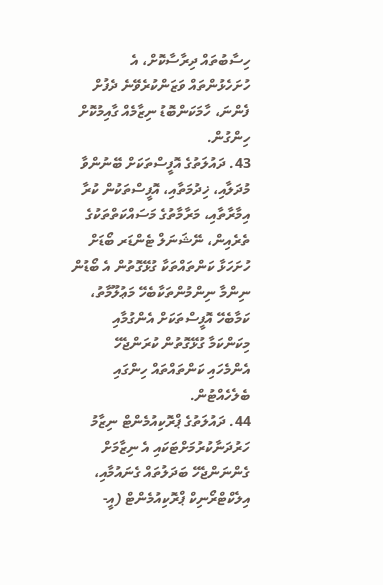ހިސާބުތައް ދިރާސާކޮށް، އެ ހުށަހެޅުންތައް ވަޒަންކުރެވޭނެ ދެފުށް ފެންނަ، ހާމަކަންބޮޑު ނިޒާމެއް ގާއިމުކޮށް ހިންގުން.
43. ދައުލަތުގެ އޮފީސްތަކަށް ބޭނުންވާ މުދަލާއި، ޚިދުމަތާއި، އޮފީސްތަކުން ކުރާ އިމާރާތާއި، މަރާމާތުގެ މަސައްކަތްތަކުގެ ތެރެއިން، ނޭޝަނަލް ޓެންޑަރ ބޯޑަށް ހުށަހަޅާ ކަންތައްތަކާ ގުޅޭގޮތުން އެ ބޯޑުން ނިންމާ ނިންމުންތަކާބެހޭ މަޢުލޫމާތު، ކަމާބެހޭ އޮފީސްތަކަށް އެންގުމާއި މިކަންކަމާ ގުޅޭގޮތުން ކުރަންޖެހޭ އެންމެހައި ކަންތައްތައް ހިންގައި ބެލެހެއްޓުން.
44. ދައުލަތުގެ ޕްރޮކިއުމެންޓް ނިޒާމު ހަރުދަނާކުރުމަށްޓަކައި އެ ނިޒާމަށް ގެންނަންޖެހޭ ބަދަލުތައް ގެނައުމާއި، އިލެކްޓްރޯނިކް ޕްރޮކިއުމެންޓް (އީ-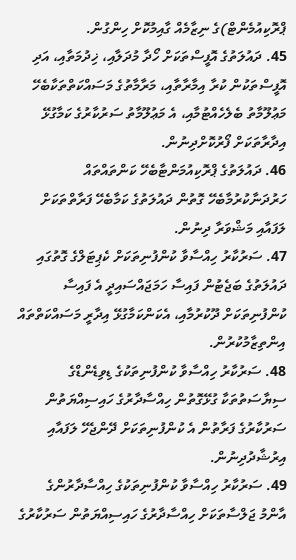ޕްރޮކިއުމެންޓް)ގެ ނިޒާމެއް ގާއިމުކޮށް ހިންގުން.
45. ދައުލަތުގެ އޮފީސްތަކަށް ހޯދާ މުދަލާއި، ޚިދުމަތާއި، އަދި އޮފީސްތަކުން ކުރާ އިމާރާތާއި، މަރާމާތުގެ މަސައްކަތްތަކާބެހޭ މަޢުލޫމާތު ބެލެހެއްޓުމާއި، އެ މަޢުލޫމާތު ސަރުކާރުގެ ކަމާގުޅޭ އިދާރާތަކަށް ފޯރުކޮށްދިނުން.
46. ދައުލަތުގެ ޕްރޮކިއުމަންޓާބެހޭ ކަންތައްތައް ހަރުދަނާކުރުމާބެހޭ ގޮތުން ދައުލަތުގެ ކަމާބެހޭ ފަރާތްތަކަށް ލަފައާއި މަޝްވަރާ ދިނުން.
47. ސަރުކާރު ހިއްސާވާ ކުންފުނިތަކަށް ކެޕިޓަލްގެ ގޮތުގައި ދައުލަތުގެ ބަޖެޓުން ފައިސާ ހަމަޖައްސައިދީ އެ ފައިސާ ކުންފުނިތަކަށް ދޫކުރުމާއި، އެކަންކަމާގުޅޭ އިދާރީ މަސައްކަތްތައް އިންތިޒާމުކުރުން.
48. ސަރުކާރު ހިއްސާވާ ކުންފުނިތަކުގެ ޑިވިޑެންޑްގެ ސިޔާސަތުތަކާ ގުޅޭގޮތުން ހިއްސާދާރުގެ ހައިސިއްޔަތުން ސަރުކާރުގެ ފަރާތުން އެ ކުންފުނިތަކަށް ދޭންޖެހޭ ލަފައާއި އިރުޝާދުދިނުން.
49. ސަރުކާރު ހިއްސާވާ ކުންފުނިތަކުގެ ހިއްސާދާރުންގެ އާންމު ޖަލްސާތަކަށް ހިއްސާދާރުގެ ހައިސިއްޔަތުން ސަރުކާރުގެ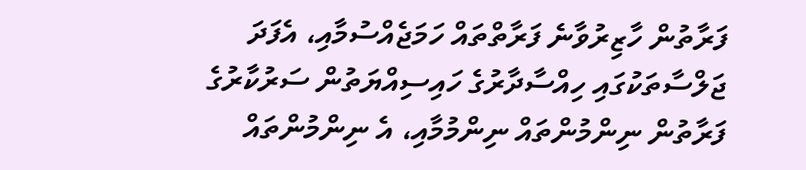ފަރާތުން ހާޒިރުވާނެ ފަރާތްތައް ހަމަޖެއްސުމާއި، އެފަދަ ޖަލްސާތަކުގައި ހިއްސާދާރުގެ ހައިސިއްޔަތުން ސަރުކާރުގެ ފަރާތުން ނިންމުންތައް ނިންމުމާއި، އެ ނިންމުންތައް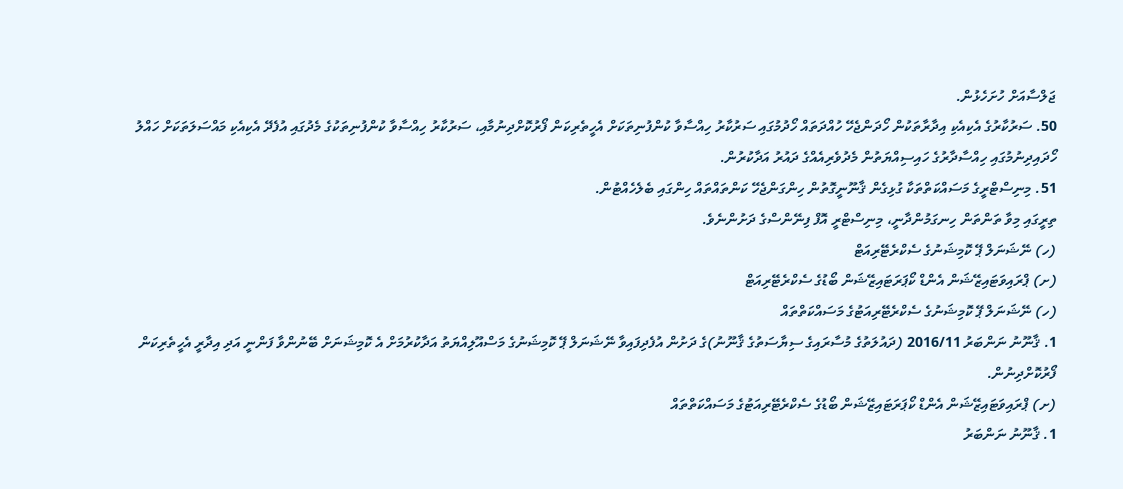ޖަލްސާއަށް ހުށަހެޅުން.
50. ސަރުކާރުގެ އެކިއެކި އިދާރާތަކުން ހޯދަންޖެހޭ ހުއްދަތައް ހޯދުމުގައި ސަރުކާރު ހިއްސާވާ ކުންފުނިތަކަށް އެހީތެރިކަން ފޯރުކޮށްދިނުމާއި، ސަރުކާރު ހިއްސާވާ ކުންފުނިތަކުގެ މެދުގައި އުފެދޭ އެކިއެކި މައްސަލަތަކަށް ހައްލު ހޯދައިދިނުމުގައި ހިއްސާދާރުގެ ހައިސިއްޔަތުން މެދުވެރިއެއްގެ ދައުރު އަދާކުރުން.
51. މިނިސްޓްރީގެ މަސައްކަތްތަކާ ގުޅިގެން ޤާނޫނީގޮތުން ހިންގަންޖެހޭ ކަންތައްތައް ހިންގައި ބެލެހެއްޓުން.
ތިރީގައި މިވާ ތަންތަން ހިނގަމުންދާނީ، މިނިސްޓްރީ އޮފް ފިނޭންސްގެ ދަށުންނެވެ.
(ހ) ނޭޝަނަލް ޕޭ ކޮމިޝަނުގެ ސެކްރެޓޭރިއަޓް
(ށ) ޕްރައިވަޓައިޒޭޝަން އެންޑް ކޯޕަރަޓައިޒޭޝަން ބޯޑުގެ ސެކްރެޓޭރިއަޓް
(ހ) ނޭޝަނަލް ޕޭ ކޮމިޝަނުގެ ސެކްރެޓޭރިއަޓުގެ މަސައްކަތްތައް
1. ޤާނޫނު ނަންބަރު 2016/11 (ދައުލަތުގެ މުސާރައިގެ ސިޔާސަތުގެ ޤާނޫނު)ގެ ދަށުން އުފެދިފައިވާ ނޭޝަނަލް ޕޭ ކޮމިޝަނުގެ މަސްއޫލިއްޔަތު އަދާކުރުމަށް އެ ކޮމިޝަނަށް ބޭނުންވާ ފަންނީ އަދި އިދާރީ އެހީތެރިކަން ފޯރުކޮށްދިނުން.
(ށ) ޕްރައިވަޓައިޒޭޝަން އެންޑް ކޯޕަރަޓައިޒޭޝަން ބޯޑުގެ ސެކްރެޓޭރިއަޓުގެ މަސައްކަތްތައް
1. ޤާނޫނު ނަންބަރު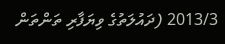2013/3 (ދައުލަތުގެ ވިޔަފާރި ތަންތަން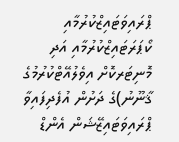ޕްރައިވަޓައިޒްކުރުމާއި ކޯޕަރަޓައިޒްކުރުމާއި އަދި މޮނިޓަރކޮށް އިވެލުއޭޓްކުރުމުގެ ޤާނޫނު)ގެ ދަށުން އުފެދިފައިވާ ޕްރައިވަޓައިޒޭޝަން އެންޑް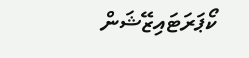ކޯޕަރަޓައިޒޭޝަން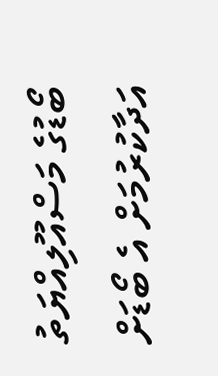ބޯޑުގެ މަސްއޫލިއްޔަތު އަދާކުރުމަށް އެ ބޯޑަށް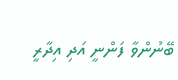ބޭނުންވާ ފަންނީ އަދި އިދާރީ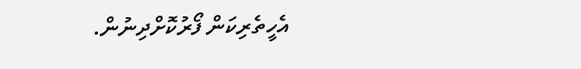އެހީތެރިކަން ފޯރުކޮށްދިނުން.